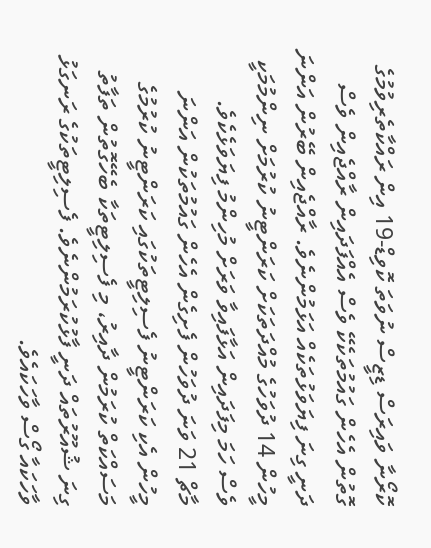ކޮރޯނާ ވައިރަސް ޑިޒީސް ނުވަތަ ކޮވިޑް-19 އިން ރައްކާތެރިވުމުގެ ގޮތުން އެހެން ގައުމުތަކެކޭ ވެސް އެއްފަދައިން ރާއްޖެއިން ވެސް ދަނީ ގިނަ ފިޔަވަޅުތަކެއް އަޅަމުންނެވެ. ރާއްޖެއިން ބޭރުން އަންނަ މީހުން 14 ދުވަހުގެ މުއްދަތަކަށް ކަރަންޓީނު ކުރުމަށް ނިންމުމަކީ ވެސް ހަމަ މިފަދައިން އަޅާފައިވާ ވަރަށް މުހިންމު ފިޔަވަޅެކެވެ.
މާޗް 21 ވަނަ ދުވަހުން ފެށިގެން އެހެން ގައުމުތަކުން އަންނަ މީހުން އެކި ކަރަންޓީނު ފެސިލިޓީތަކުގައި ކަރަންޓީނު ކުރުމުގެ މަސައްކަތް ކުރަމުން ދާއިރު، މި ފެސިލިޓީތަކާ ބެހޭގޮތުން ތަފާތު ގިނަ ޝުއޫރުތައް ދަނީ ފާޅުކުރަމުންނެވެ. ފެސިލިޓީތަކުގެ ރަނގަޅު ވާހަކައާ ގޯސް ވާހަކައެވެ.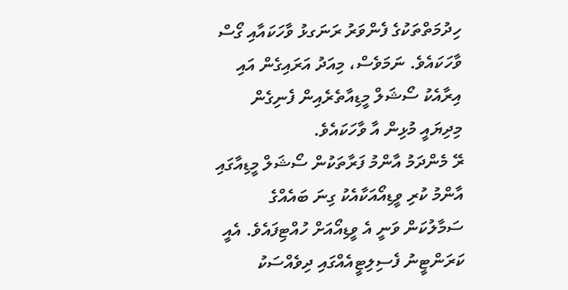ހިދުމަތްތަކުގެ ފެންވަރު ރަނަގޅު ވާހަކައާއި ގޯސް ވާހަކައެވެ. ނަމަވެސް، މިއަދު އަރައިގެން އައި އިރާއެކު ސޯޝަލް މީޑިއާތެރެއިން ފެނިގެން މިދިޔައީ މުޅިން އާ ވާހަކައެވެ.
ރޭ މެންދަމު އާންމު ފަރާތަކުން ސޯޝަލް މީޑިއާގައި އާންމު ކުރި ވީޑިއޯއަކާއެކު ގިނަ ބައެއްގެ ސަމާލުކަން ވަނީ އެ ވީޑިއޯއަށް ހުއްޓިފައެވެ. އެއީ ކަރަންޓީނު ފެސިލިޓީއެއްގައި ދިވެއްސަކު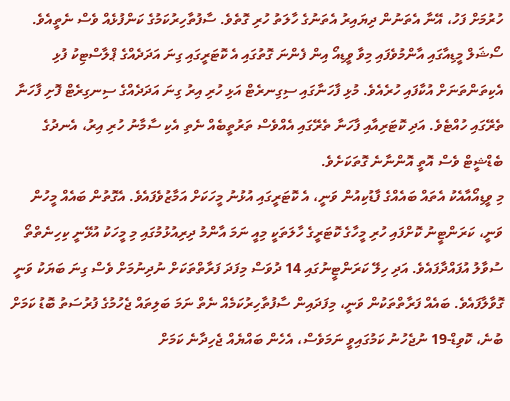ހުރުމަށް ފަހު، އޭނާ އެތަނުން ދިޔައިރު އެތަނުގެ ހާލަތު ހުރި ގޮތެވެ. ސާފުތާހިރުކަމުގެ ކަންފުޅެއް ވެސް ނެތީއެވެ.
ސޯޝަލް މީޑިއާގައި އާންމުވެފައި މިވާ ވީޑިއޯ އިން ފެންނަ ގޮތުގައި އެ ކޮޓަރީގައި ގިނަ އަދަދެއްގެ ޕްލާސްޓިކު ފުޅި އެކިތަންތަނަށް އުކާފައި ހުރެއެވެ. މުޅި ފާހަނާގައި ސިގިނރެޓް އަޅި ހުރި އިރު ގިނަ އަދަދެއްގެ ސިނގިރެޓް ފޮށި ފާހަނާ ތެރޭގައި ހުއްޓެވެ. އަދި ކޮޓަރިއާއި ފާހަނާ ތެރޭގައި އެއްވެސް ތަރުތީބެއް ނެތި އެކި ސާމާނު ހުރި އިރު، އެނދުގެ ބެޑްޝީޓް ވެސް އޮތީ އޮންނާނެ ގޮތަކަށެވެ.
މި ވީޑިއޯއާއެކު އެތައް ބައެއްގެ ފާޑުކިއުން ވަނީ، އެ ކޮޓަރީގައި އުޅުނު މީހަކަށް އަމާޒުވެފައެވެ. އެގޮތުން ބައެއް މީހުން ވަނީ، ކަރަންޓީނު ކޮށްފައި ހުރި މީހާގެ ކޮޓަރީގެ ހާލަތަކީ މިއީ ނަމަ އާންމު ދިރިއުޅުމުގައި މި މީހަކު އުޅޭނީ ކިހިނެތްތޯ ސުވާލު އުފައްދާފައެވެ. އަދި ހިލޭ ކަރަންޓީނުގައި 14 ދުވަސް މިފަދަ ފަރާތްތަކަށް ނުދިނުމަށް ވެސް ގިނަ ބަޔަކު ވަނީ ގޮވާލާފައެވެ. ބައެއް ފަރާތްތަކުން ވަނީ، މިފަދައިން ސާފުތާހިރުކަމެއް ނެތް ނަމަ ބަލިތައް ޖެހުމުގެ ފުރުސަތު ބޮޑު ކަމަށް ބުނެ، ކޮވިޑް-19 ނުޖެހުނު ކަމުގައިވީ ނަމަވެސް، އެހެން ބައްޔެއް ޖެހިދާނެ ކަމަށް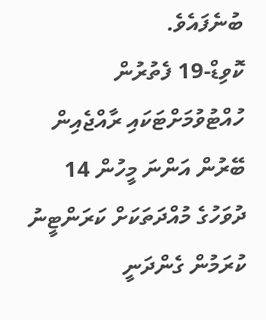ބުނެފައެވެ.
ކޮވިޑް-19 ފެތުރުން ހުއްޓުވުމަށްޓަކައި ރާއްޖެއިން ބޭރުން އަންނަ މީހުން 14 ދުވަހުގެ މުއްދަތަކަށް ކަރަންޓީނު ކުރަމުން ގެންދަނީ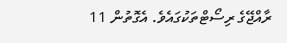ރާއްޖޭގެ ރިސޯޓްތަކުގައެވެ. އެގޮތުން 11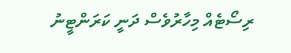ރިސޯޓެއް މިހާރުވެސް ދަނީ ކަރަންޓީނު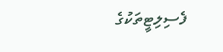ފެސިލިޓީތަކުގެ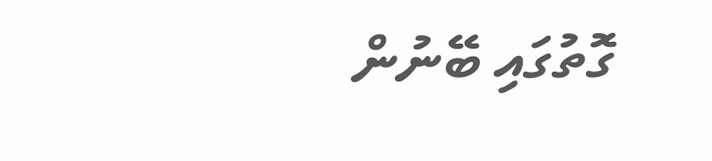ގޮތުގައި ބޭނުން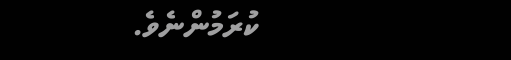ކުރަމުންނެވެ.